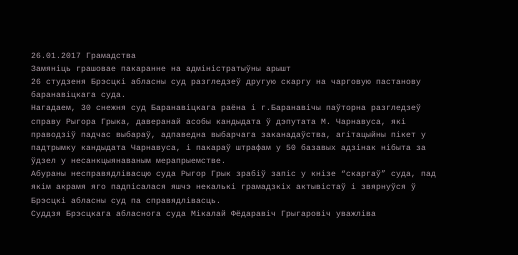26.01.2017 Грамадства
Замяніць грашовае пакаранне на адміністратыўны арышт
26 студзеня Брэсцкі абласны суд разгледзеў другую скаргу на чарговую пастанову баранавіцкага суда.
Нагадаем, 30 снежня суд Баранавіцкага раёна і г.Баранавічы паўторна разгледзеў справу Рыгора Грыка, даверанай асобы кандыдата ў дэпутата М. Чарнавуса, які праводзіў падчас выбараў, адпаведна выбарчага заканадаўства, агітацыйны пікет у падтрымку кандыдата Чарнавуса, і пакараў штрафам у 50 базавых адзінак нібыта за ўдзел у несанкцыянаваным мерапрыемстве.
Абураны несправядлівасцю суда Рыгор Грык зрабіў запіс у кнізе “скаргаў” суда, пад якім акрамя яго падпісалася яшчэ некалькі грамадзкіх актывістаў і звярнуўся ў Брэсцкі абласны суд па справядлівасць.
Суддзя Брэсцкага абласнога суда Мікалай Фёдаравіч Грыгаровіч уважліва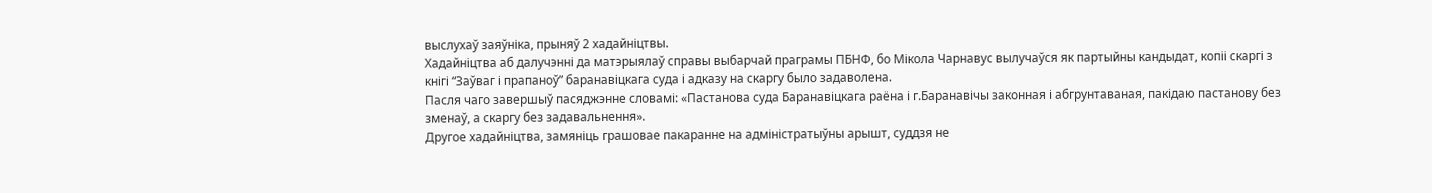выслухаў заяўніка, прыняў 2 хадайніцтвы.
Хадайніцтва аб далучэнні да матэрыялаў справы выбарчай праграмы ПБНФ, бо Мікола Чарнавус вылучаўся як партыйны кандыдат, копіі скаргі з кнігі “Заўваг і прапаноў” баранавіцкага суда і адказу на скаргу было задаволена.
Пасля чаго завершыў пасяджэнне словамі: «Пастанова суда Баранавіцкага раёна і г.Баранавічы законная і абгрунтаваная, пакідаю пастанову без зменаў, а скаргу без задавальнення».
Другое хадайніцтва, замяніць грашовае пакаранне на адміністратыўны арышт, суддзя не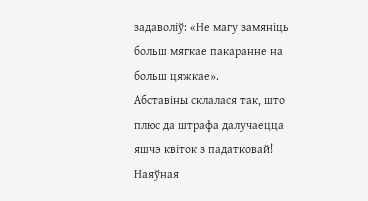задаволіў: «Не магу замяніць больш мягкае пакаранне на больш цяжкае».
Абставіны склалася так, што плюс да штрафа далучаецца яшчэ квіток з падатковай! Наяўная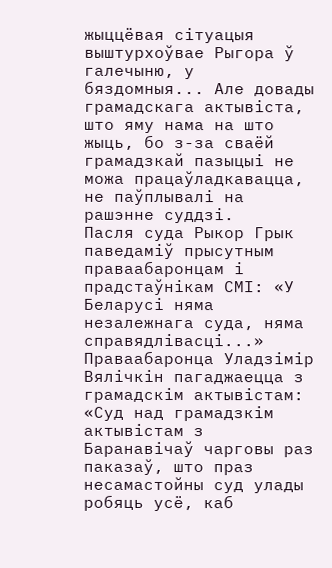жыццёвая сітуацыя выштурхоўвае Рыгора ў галечыню, у бяздомныя... Але довады грамадскага актывіста, што яму нама на што жыць, бо з-за сваёй грамадзкай пазыцыі не можа працаўладкавацца, не паўплывалі на рашэнне суддзі.
Пасля суда Рыкор Грык паведаміў прысутным праваабаронцам і прадстаўнікам СМІ: «У Беларусі няма незалежнага суда, няма справядлівасці...»
Праваабаронца Уладзімір Вялічкін пагаджаецца з грамадскім актывістам: «Суд над грамадзкім актывістам з Баранавічаў чарговы раз паказаў, што праз несамастойны суд улады робяць усё, каб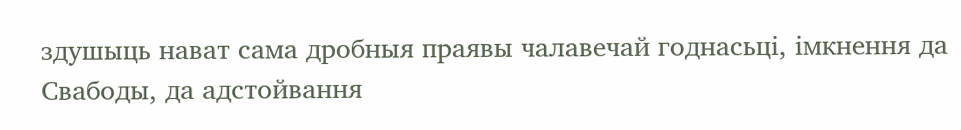здушыць нават сама дробныя праявы чалавечай годнасьці, імкнення да Свабоды, да адстойвання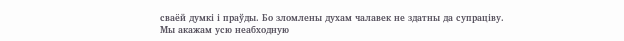сваёй думкі і праўды. Бо зломлены духам чалавек не здатны да супраціву.
Мы акажам усю неабходную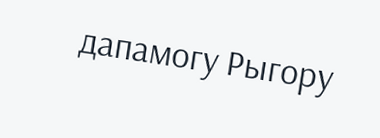дапамогу Рыгору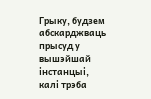Грыку, будзем абскарджваць прысуд у вышэйшай інстанцыі, калі трэба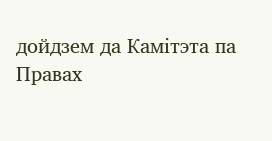дойдзем да Камітэта па Правах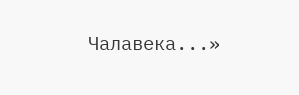Чалавека...»